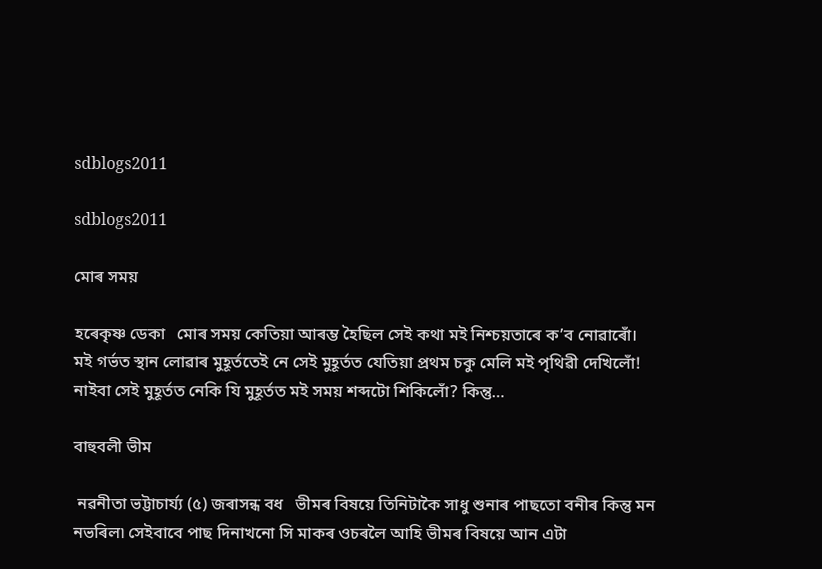sdblogs2011

sdblogs2011

মোৰ সময়

হৰেকৃষ্ণ ডেকা   মোৰ সময় কেতিয়া আৰম্ভ হৈছিল সেই কথা মই নিশ্চয়তাৰে ক’ব নোৱাৰোঁ। মই গৰ্ভত স্থান লোৱাৰ মুহূৰ্ততেই নে সেই মুহূৰ্তত যেতিয়া প্ৰথম চকু মেলি মই পৃথিৱী দেখিলোঁ! নাইবা সেই মুহূৰ্তত নেকি যি মুহূৰ্তত মই সময় শব্দটো শিকিলোঁ? কিন্তু…

বাহুবলী ভীম

 নৱনীতা ভট্টাচাৰ্য্য (৫) জৰাসন্ধ বধ   ভীমৰ বিষয়ে তিনিটাকৈ সাধু শুনাৰ পাছতো বনীৰ কিন্তু মন নভৰিল৷ সেইবাবে পাছ দিনাখনো সি মাকৰ ওচৰলৈ আহি ভীমৰ বিষয়ে আন এটা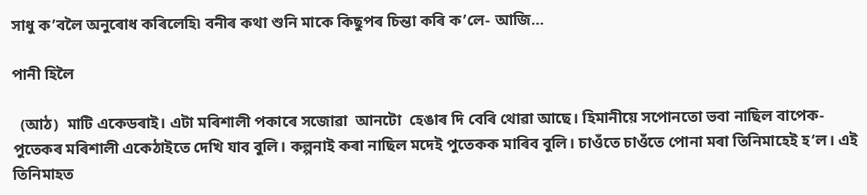সাধু ক’বলৈ অনুৰোধ কৰিলেহি৷ বনীৰ কথা শুনি মাকে কিছুপৰ চিন্তা কৰি ক’লে- আজি…

পানী হিলৈ

  (আঠ)  মাটি একেডৰাই। এটা মৰিশালী পকাৰে সজোৱা  আনটো  হেঙাৰ দি বেৰি থোৱা আছে। হিমানীয়ে সপোনতো ভবা নাছিল বাপেক-পুতেকৰ মৰিশালী একেঠাইতে দেখি যাব বুলি। কল্পনাই কৰা নাছিল মদেই পুতেকক মাৰিব বুলি। চাওঁতে চাওঁতে পোনা মৰা তিনিমাহেই হ‘ল। এই তিনিমাহত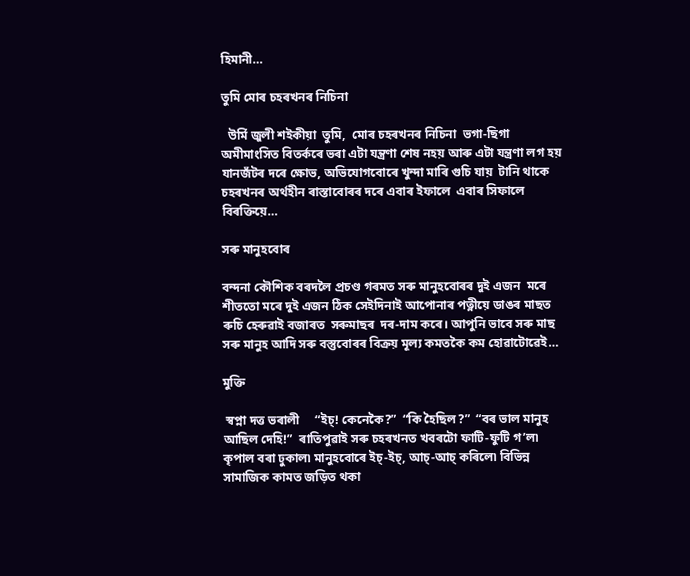হিমানী…

তুমি মোৰ চহৰখনৰ নিচিনা

  উৰ্মি জুলী শ‌ইকীয়া  তুমি,  মোৰ চহৰখনৰ নিচিনা  ভগা-ছিগা অমীমাংসিত বিতৰ্কৰে ভৰা এটা যন্ত্ৰণা শেষ নহয় আৰু এটা যন্ত্ৰণা লগ হয় যানজঁটৰ দৰে ক্ষোভ, অভিযোগবোৰে খুন্দা মাৰি গুচি যায়  টানি থাকে  চহৰখনৰ অৰ্থহীন ৰাস্তাবোৰৰ দৰে এবাৰ ইফালে  এবাৰ সিফালে বিৰক্তিয়ে…

সৰু মানুহবোৰ

বন্দনা কৌশিক বৰদলৈ প্ৰচণ্ড গৰমত সৰু মানুহবোৰৰ দুই এজন  মৰে শীততো মৰে দুই এজন ঠিক সেইদিনাই আপোনাৰ পত্নীয়ে ডাঙৰ মাছত ৰুচি হেৰুৱাই বজাৰত  সৰুমাছৰ  দৰ-দাম কৰে। আপুনি ভাবে সৰু মাছ সৰু মানুহ আদি সৰু বস্তুবোৰৰ বিক্ৰয় মূল্য কমতকৈ কম হোৱাটোৱেই…

মুক্তি

 স্বপ্না দত্ত ভৰালী     “ইচ্! কেনেকৈ?”  “কি হৈছিল?”  “বৰ ভাল মানুহ আছিল দেহি!”  ৰাতিপুৱাই সৰু চহৰখনত খবৰটো ফাটি-ফুটি গ’ল৷ কৃপাল বৰা ঢুকাল৷ মানুহবোৰে ইচ্-ইচ্, আচ্-আচ্ কৰিলে৷ বিভিন্ন সামাজিক কামত জড়িত থকা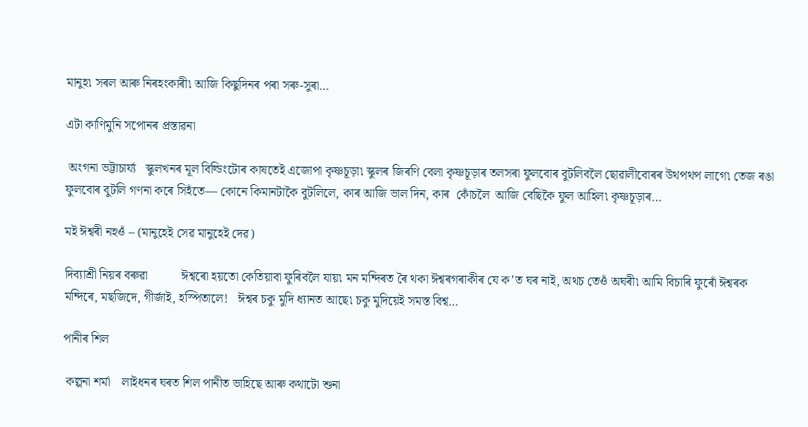মানুহ৷ সৰল আৰু নিৰহংকাৰী৷ আজি কিছুদিনৰ পৰা সৰু-সুৰা…

এটা কাণিমুনি সপোনৰ প্ৰস্তাৱনা

 অংগনা ভট্টাচাৰ্য্য   স্কুলখনৰ মূল বিল্ডিংটোৰ কাষতেই এজোপা কৃষ্ণচূড়া৷ স্কুলৰ জিৰণি বেলা কৃষ্ণচূড়াৰ তলসৰা ফুলবোৰ বুটলিবলৈ ছোৱালীবোৰৰ উথপথপ লাগে৷ তেজ ৰঙা ফুলবোৰ বুটলি গণনা কৰে সিহঁতে— কোনে কিমানটাকৈ বুটলিলে, কাৰ আজি ভাল দিন, কাৰ  কোঁচলৈ  আজি বেছিকৈ ফুল আহিল৷ কৃষ্ণচূড়াৰ…

মই ঈশ্বৰী নহওঁ – (মানুহেই সেৱ মানুহেই দেৱ)

দিব্যাশ্ৰী নিয়ৰ বৰুৱা           ঈশ্বৰো হয়তো কেতিয়াবা ফুৰিবলৈ যায়৷ মন মন্দিৰত ৰৈ থকা ঈশ্বৰগৰাকীৰ যে ক’ত ঘৰ নাই, অথচ তেওঁ অঘৰী৷ আমি বিচাৰি ফুৰোঁ ঈশ্বৰক মন্দিৰে, মছজিদে, গীৰ্জাই, হস্পিতালে!   ঈশ্বৰ চকু মুদি ধ্যানত আছে৷ চকু মুদিয়েই সমস্ত বিশ্ব…

পানীৰ শিল

 কল্পনা শৰ্মা    লাইধনৰ ঘৰত শিল পানীত ভাহিছে আৰু কথাটো শুনা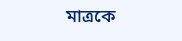মাত্রকে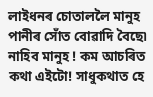লাইধনৰ চোতাললৈ মানুহ পানীৰ সোঁত বোৱাদি বৈছে৷ নাহিব মানুহ ! কম আচৰিত কথা এইটো! সাধুকথাত হে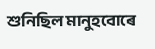শুনিছিল মানুহবোৰে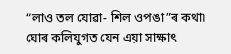“লাও তল যোৱা- শিল ওপঙা”ৰ কথা৷ ঘোৰ কলিযুগত যেন এয়া সাক্ষাৎ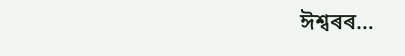ঈশ্বৰৰ…